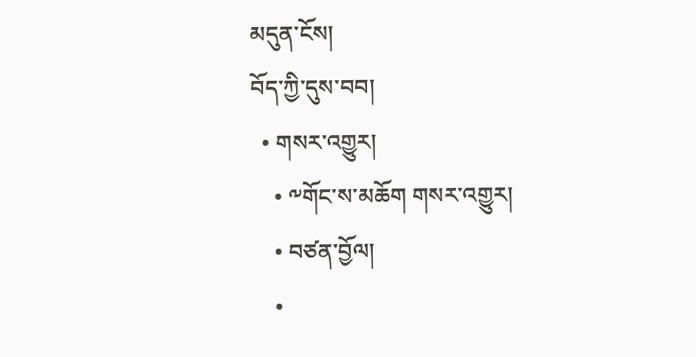མདུན་ངོས།
བོད་ཀྱི་དུས་བབ།
  • གསར་འགྱུར།
    • ༸གོང་ས་མཆོག གསར་འགྱུར།
    • བཙན་བྱོལ།
    •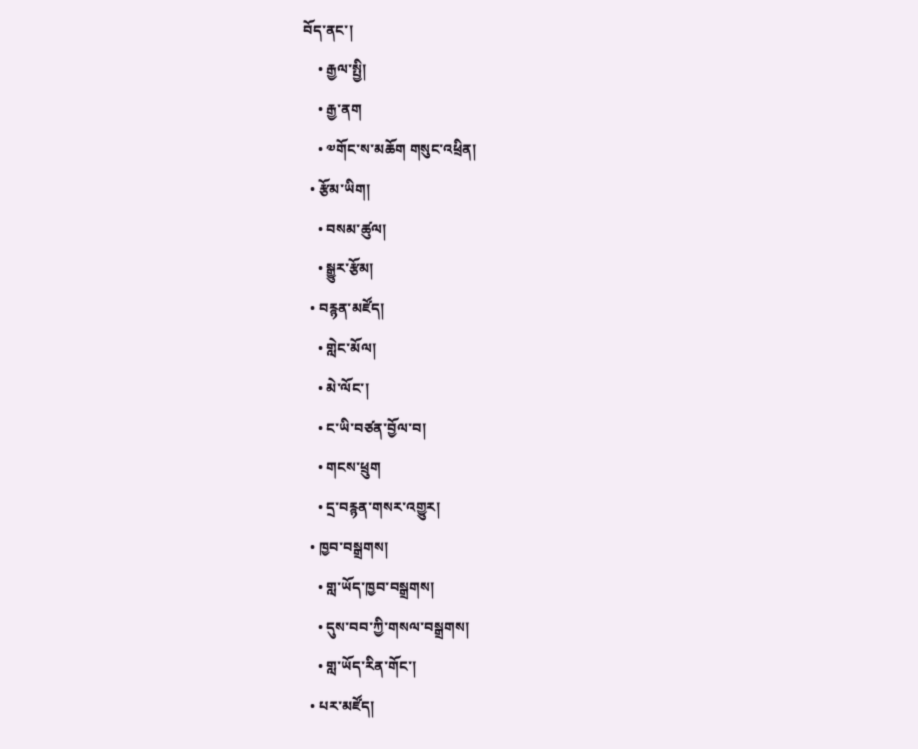བོད་ནང་།
    • རྒྱལ་སྤྱི།
    • རྒྱ་ནག
    • ༧གོང་ས་མཆོག གསུང་འཕྲིན།
  • རྩོམ་ཡིག།
    • བསམ་ཚུལ།
    • སྒྱུར་རྩོམ།
  • བརྙན་མཛོད།
    • གླེང་མོལ།
    • མེ་ལོང་།
    • ང་ཡི་བཙན་བྱོལ་བ།
    • གངས་ཕྲུག
    • དྲ་བརྙན་གསར་འགྱུར།
  • ཁྱབ་བསྒྲགས།
    • གླ་ཡོད་ཁྱབ་བསྒྲགས།
    • དུས་བབ་ཀྱི་གསལ་བསྒྲགས།
    • གླ་ཡོད་རིན་གོང་།
  • པར་མཛོད།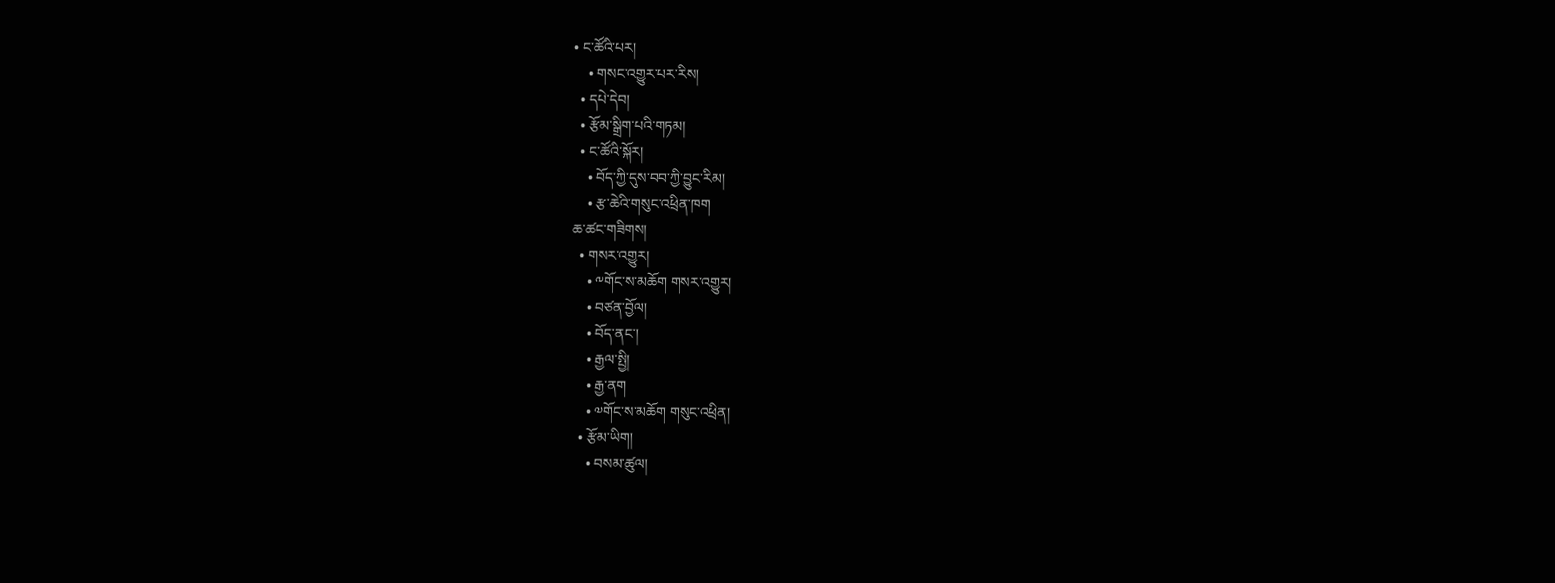• ང་ཚོའི་པར།
    • གསང་འགྱུར་པར་རིས།
  • དཔེ་དེབ།
  • རྩོམ་སྒྲིག་པའི་གཏམ།
  • ང་ཚོའི་སྐོར།
    • བོད་ཀྱི་དུས་བབ་ཀྱི་བྱུང་རིམ།
    • རྩ་ཆེའི་གསུང་འཕྲིན་ཁག
ཆ་ཚང་གཟིགས།
  • གསར་འགྱུར།
    • ༸གོང་ས་མཆོག གསར་འགྱུར།
    • བཙན་བྱོལ།
    • བོད་ནང་།
    • རྒྱལ་སྤྱི།
    • རྒྱ་ནག
    • ༧གོང་ས་མཆོག གསུང་འཕྲིན།
  • རྩོམ་ཡིག།
    • བསམ་ཚུལ།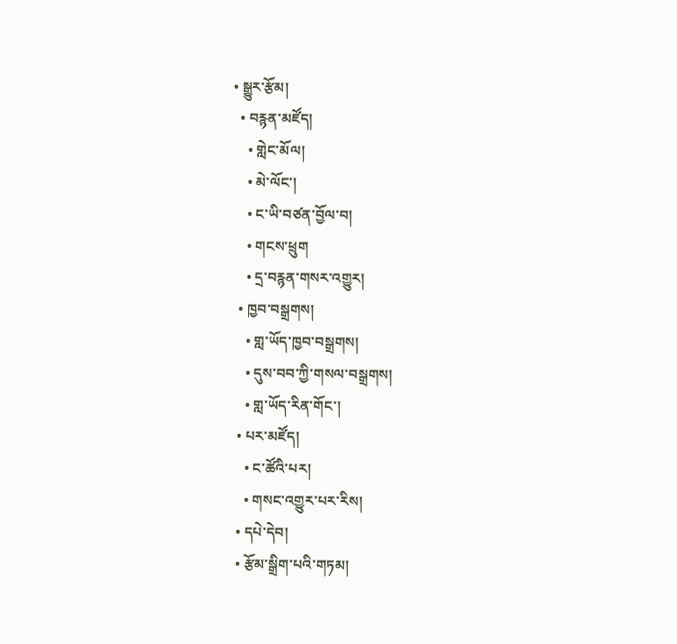• སྒྱུར་རྩོམ།
  • བརྙན་མཛོད།
    • གླེང་མོལ།
    • མེ་ལོང་།
    • ང་ཡི་བཙན་བྱོལ་བ།
    • གངས་ཕྲུག
    • དྲ་བརྙན་གསར་འགྱུར།
  • ཁྱབ་བསྒྲགས།
    • གླ་ཡོད་ཁྱབ་བསྒྲགས།
    • དུས་བབ་ཀྱི་གསལ་བསྒྲགས།
    • གླ་ཡོད་རིན་གོང་།
  • པར་མཛོད།
    • ང་ཚོའི་པར།
    • གསང་འགྱུར་པར་རིས།
  • དཔེ་དེབ།
  • རྩོམ་སྒྲིག་པའི་གཏམ།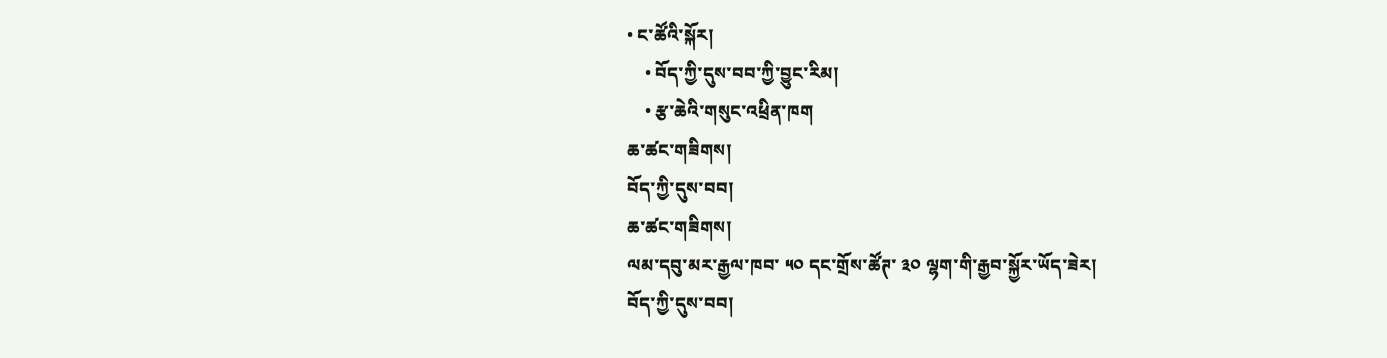• ང་ཚོའི་སྐོར།
    • བོད་ཀྱི་དུས་བབ་ཀྱི་བྱུང་རིམ།
    • རྩ་ཆེའི་གསུང་འཕྲིན་ཁག
ཆ་ཚང་གཟིགས།
བོད་ཀྱི་དུས་བབ།
ཆ་ཚང་གཟིགས།
ལམ་དབུ་མར་རྒྱལ་ཁབ་ ༥༠ དང་གྲོས་ཚོཊ་ ༣༠ ལྷག་གི་རྒྱབ་སྐྱོར་ཡོད་ཟེར།
བོད་ཀྱི་དུས་བབ།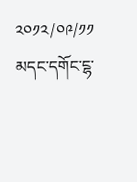༢༠༡༢/༠༩/༡༡
མདང་དགོང་ངྷ་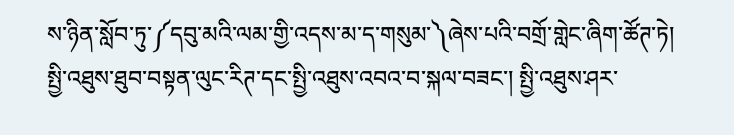ས་ཉིན་སློབ་ཏུ་༼དབུ་མའི་ལམ་གྱི་འདས་མ་ད་གསུམ་༽ཞེས་པའི་བགྲོ་གླེང་ཞིག་ཚོཊ་ཏེ། སྤྱི་འཐུས་ཐུབ་བསྟན་ལུང་རིཊ་དང་སྤྱི་འཐུས་འབའ་བ་སྐལ་བཟང་། སྤྱི་འཐུས་ཤར་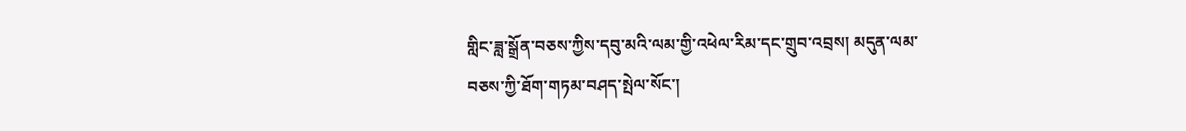གླིང་ཟླ་སྒྲོན་བཅས་ཀྱིས་དབུ་མའི་ལམ་གྱི་འཕེལ་རིམ་དང་གྲུབ་འབྲས། མདུན་ལམ་
བཅས་ཀྱི་ཐོག་གཏམ་བཤད་སྤེལ་སོང་།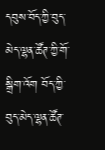དབུས་བོད་ཀྱི་བུད་མེད་ལྷན་ཚོཊ་ཀྱི་གོ་སྒྲིག་འོག བོད་ཀྱི་བུད་མེད་ལྷན་ཚོཊ་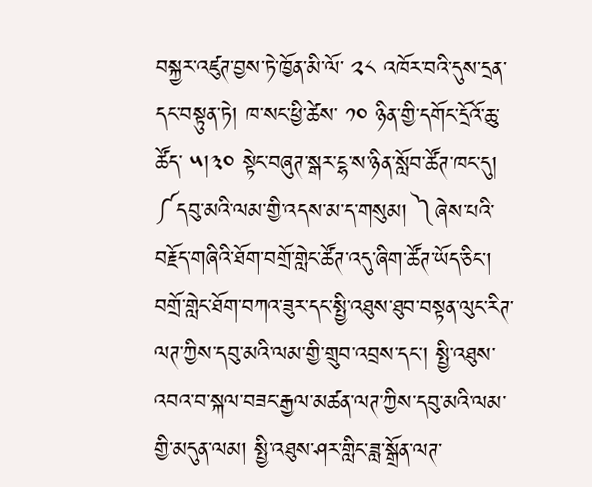བསྐྱར་འཛུཊ་བྱས་ཏེ་ཁྱོན་མི་ལོ་ ༢༨ འཁོར་བའི་དུས་དྲན་དང་བསྟུན་ཏེ། ཁ་སང་ཕྱི་ཚེས་ ༡༠ ཉིན་གྱི་དགོང་དྲོའོ་ཆུ་ཚོད་ ༥།༣༠ སྟེང་བཞུཊ་སྒར་ངྷ་ས་ཉིན་སློབ་ཚོཊ་ཁང་དུ། ༼དབུ་མའི་ལམ་གྱི་འདས་མ་ད་གསུམ། ༽ཞེས་པའི་བརྗོད་གཞིའི་ཐོག་བགྲོ་གླེང་ཚོཊ་འདུ་ཞིག་ཚོཊ་ཡོད་ཅིང་། བགྲོ་གླེང་ཐོག་བཀའ་ཟུར་དང་སྤྱི་འཐུས་ཐུབ་བསྟན་ལུང་རིཊ་ལཊ་ཀྱིས་དབུ་མའི་ལམ་གྱི་གྲུབ་འབྲས་དང་། སྤྱི་འཐུས་འབའ་བ་སྐལ་བཟང་རྒྱལ་མཚན་ལཊ་ཀྱིས་དབུ་མའི་ལམ་གྱི་མདུན་ལམ། སྤྱི་འཐུས་ཤར་གླིང་ཟླ་སྒྲོན་ལཊ་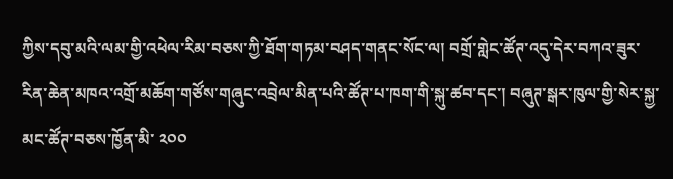ཀྱིས་དབུ་མའི་ལམ་གྱི་འཕེལ་རིམ་བཅས་ཀྱི་ཐོག་གཏམ་བཤད་གནང་སོང་ལ། བགྲོ་གླེང་ཚོཊ་འདུ་དེར་བཀའ་ཟུར་རིན་ཆེན་མཁའ་འགྲོ་མཆོག་གཙོས་གཞུང་འབྲེལ་མིན་པའི་ཚོཊ་པ་ཁག་གི་སྐུ་ཚབ་དང་། བཞུཊ་སྒར་ཁུལ་གྱི་སེར་སྐྱ་མང་ཚོཊ་བཅས་ཁྱོན་མི་ ༢༠༠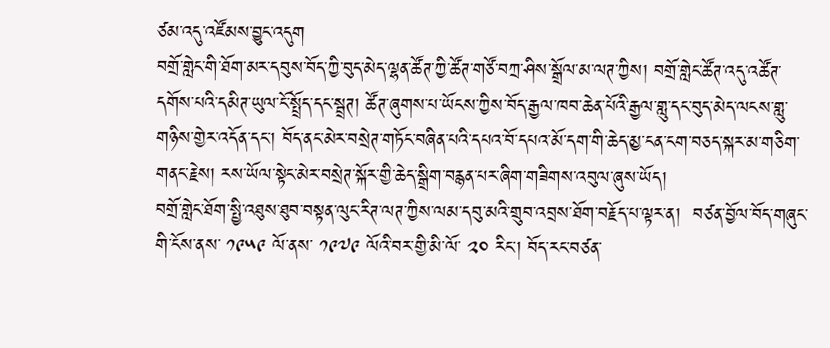ཙམ་འདུ་འཛོམས་བྱུང་འདུག
བགྲོ་གླེང་གི་ཐོག་མར་དབུས་བོད་ཀྱི་བུད་མེད་ལྷན་ཚོཊ་ཀྱི་ཚོཊ་གཙོ་བཀྲ་ཤིས་སྒྲོལ་མ་ལཊ་ཀྱིས། བགྲོ་གླེང་ཚོཊ་འདུ་འཚོཊ་དགོས་པའི་དམིཊ་ཡུལ་ངོ་སྤྲོད་དང་སྦྲཊ། ཚོཊ་ཞུགས་པ་ཡོངས་ཀྱིས་བོད་རྒྱལ་ཁབ་ཆེན་པོའི་རྒྱལ་གླུ་དང་བུད་མེད་ལངས་གླུ་གཉིས་གྱེར་འདོན་དང་། བོད་ནང་མེར་བསྲེཊ་གཏོང་བཞིན་པའི་དཔའ་བོ་དཔའ་མོ་དག་གི་ཆེད་མྱ་ངན་ངག་བཅད་སྐར་མ་གཅིག་གནང་རྗེས། རས་ཡོལ་སྟེང་མེར་བསྲེཊ་སྐོར་གྱི་ཆེད་སྒྲིག་བརྙན་པར་ཞིག་གཟིགས་འབུལ་ཞུས་ཡོད།
བགྲོ་གླེང་ཐོག་སྤྱི་འཐུས་ཐུབ་བསྟན་ལུང་རིཊ་ལཊ་ཀྱིས་ལམ་དབུ་མའི་གྲུབ་འབྲས་ཐོག་བརྗོད་པ་ལྟར་ན།  བཙན་བྱོལ་བོད་གཞུང་གི་ངོས་ནས་ ༡༩༥༩ ལོ་ནས་ ༡༩༧༩ ལོའི་བར་གྱི་མི་ལོ་ ༢༠ རིང་། བོད་རང་བཙན་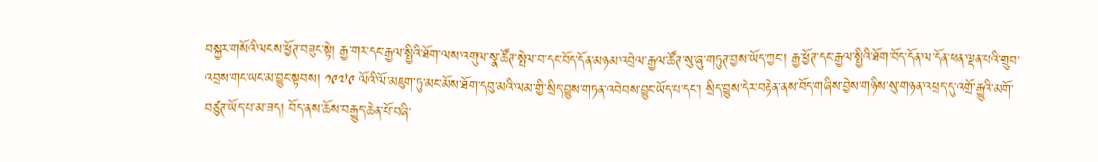བསྐྱར་གསོའི་ལངས་ཕྱོཊ་བཟུང་སྟེ། རྒྱ་གར་དང་རྒྱལ་སྤྱིའི་ཐོག་ལས་འགུལ་སྣ་ཚོཊ་སྤེལ་བ་དང་བོད་དོན་མཉམ་འབྲེལ་རྒྱལ་ཚོཊ་སུ་ཞུ་གཏུཊ་བྱས་ཡོད་ཀྱང་། རྒྱ་ཕྱོཊ་དང་རྒྱལ་སྤྱིའི་ཐོག་བོད་དོན་ལ་དོན་ཕན་ལྡན་པའི་གྲུབ་འབྲས་གང་ཡང་མ་བྱུང་སྟབས། ༡༩༧༩ ལོའི་ལོ་མཇུག་ཏུ་མང་མོས་ཐོག་དབུ་མའི་ལམ་གྱི་སྲིད་བྱུས་གཏན་འབེབས་བྱུང་ཡོད་པ་དང་། སྲིད་བྱུས་དེར་བརྟེན་ནས་བོད་གཞིས་བྱེས་གཉིས་སུ་གཉན་འཕྲད་དུ་འགྲོ་རྒྱུའི་མགོ་བཙུཊ་ཡོད་པ་མ་ཟད། བོད་ནས་ཆོས་བརྒྱུད་ཆེན་པོ་བཞི་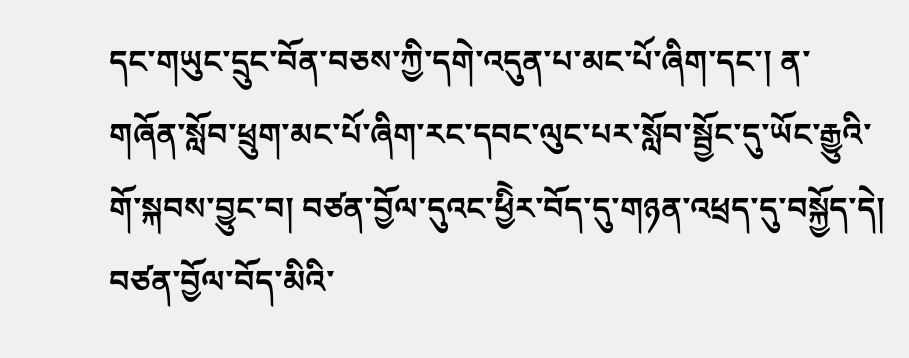དང་གཡུང་དྲུང་བོན་བཅས་ཀྱི་དགེ་འདུན་པ་མང་པོ་ཞིག་དང་། ན་གཞོན་སློབ་ཕྲུག་མང་པོ་ཞིག་རང་དབང་ལུང་པར་སློབ་སྦྱོང་དུ་ཡོང་རྒྱུའི་གོ་སྐབས་བྱུང་བ། བཙན་བྱོལ་དུའང་ཕྱིེར་བོད་དུ་གཉན་འཕྲད་དུ་བསྐྱོད་དེ། བཙན་བྱོལ་བོད་མིའི་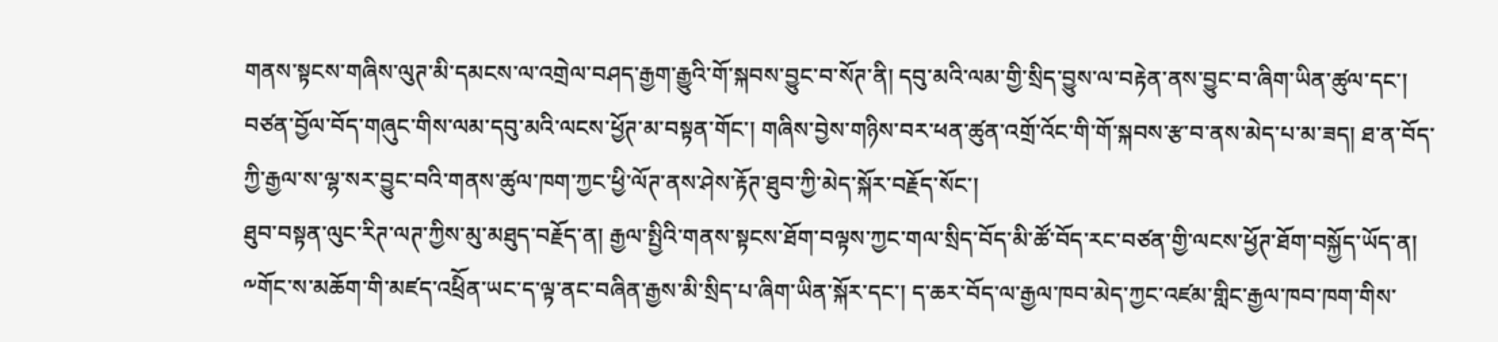གནས་སྟངས་གཞིས་ལུཊ་མི་དམངས་ལ་འགྲེལ་བཤད་རྒྱག་རྒྱུའི་གོ་སྐབས་བྱུང་བ་སོཊ་ནི། དབུ་མའི་ལམ་གྱི་སྲིད་བྱུས་ལ་བརྟེན་ནས་བྱུང་བ་ཞིག་ཡིན་ཚུལ་དང་། བཙན་བྱོལ་བོད་གཞུང་གིས་ལམ་དབུ་མའི་ལངས་ཕྱོཊ་མ་བསྟན་གོང་། གཞིས་བྱེས་གཉིས་བར་ཕན་ཚུན་འགྲོ་འོང་གི་གོ་སྐབས་རྩ་བ་ནས་མེད་པ་མ་ཟད། ཐ་ན་བོད་ཀྱི་རྒྱལ་ས་ལྷ་སར་བྱུང་བའི་གནས་ཚུལ་ཁག་ཀྱང་ཕྱི་ལོཊ་ནས་ཤེས་རྟོཊ་ཐུབ་ཀྱི་མེད་སྐོར་བརྗོད་སོང་།
ཐུབ་བསྟན་ལུང་རིཊ་ལཊ་ཀྱིས་མུ་མཐུད་བརྗོད་ན། རྒྱལ་སྤྱིའི་གནས་སྟངས་ཐོག་བལྟས་ཀྱང་གལ་སྲིད་བོད་མི་ཚོ་བོད་རང་བཙན་གྱི་ལངས་ཕྱོཊ་ཐོག་བསྐྱོད་ཡོད་ན། ༸གོང་ས་མཆོག་གི་མཛད་འཕྲིོན་ཡང་ད་ལྟ་ནང་བཞིན་རྒྱས་མི་སྲིད་པ་ཞིག་ཡིན་སྐོར་དང་། ད་ཆར་བོད་ལ་རྒྱལ་ཁབ་མེད་ཀྱང་འཛམ་གླིང་རྒྱལ་ཁབ་ཁག་གིས་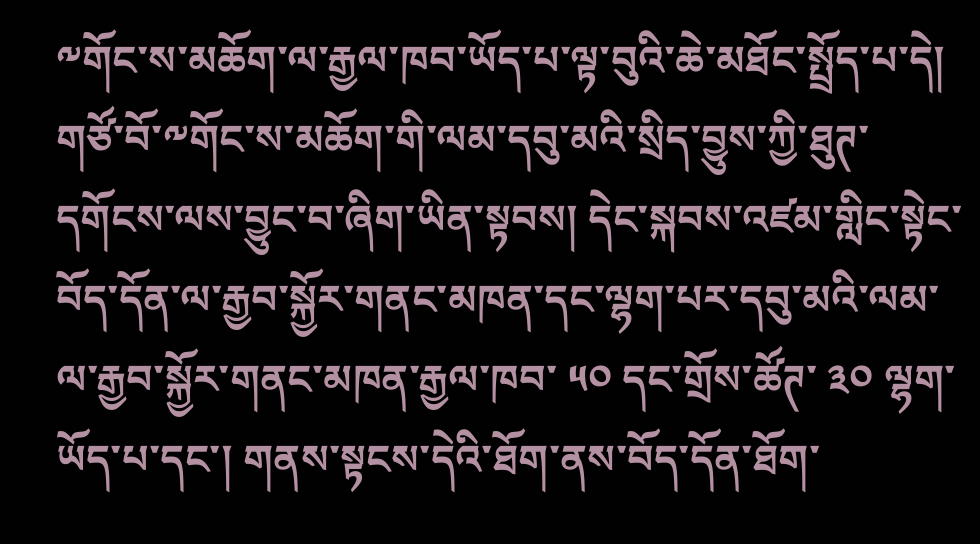༸གོང་ས་མཆོག་ལ་རྒྱལ་ཁབ་ཡོད་པ་ལྟ་བུའི་ཆེ་མཐོང་སྤྲོད་པ་དེ། གཙོ་བོ་༸གོང་ས་མཆོག་གི་ལམ་དབུ་མའི་སྲིད་བྱུས་ཀྱི་ཐུཊ་དགོངས་ལས་བྱུང་བ་ཞིག་ཡིན་སྟབས། དེང་སྐབས་འཛམ་གླིང་སྟེང་བོད་དོན་ལ་རྒྱབ་སྐྱོར་གནང་མཁན་དང་ལྷག་པར་དབུ་མའི་ལམ་ལ་རྒྱབ་སྐྱོར་གནང་མཁན་རྒྱལ་ཁབ་ ༥༠ དང་གྲོས་ཚོཊ་ ༣༠ ལྷག་ཡོད་པ་དང་། གནས་སྟངས་དེའི་ཐོག་ནས་བོད་དོན་ཐོག་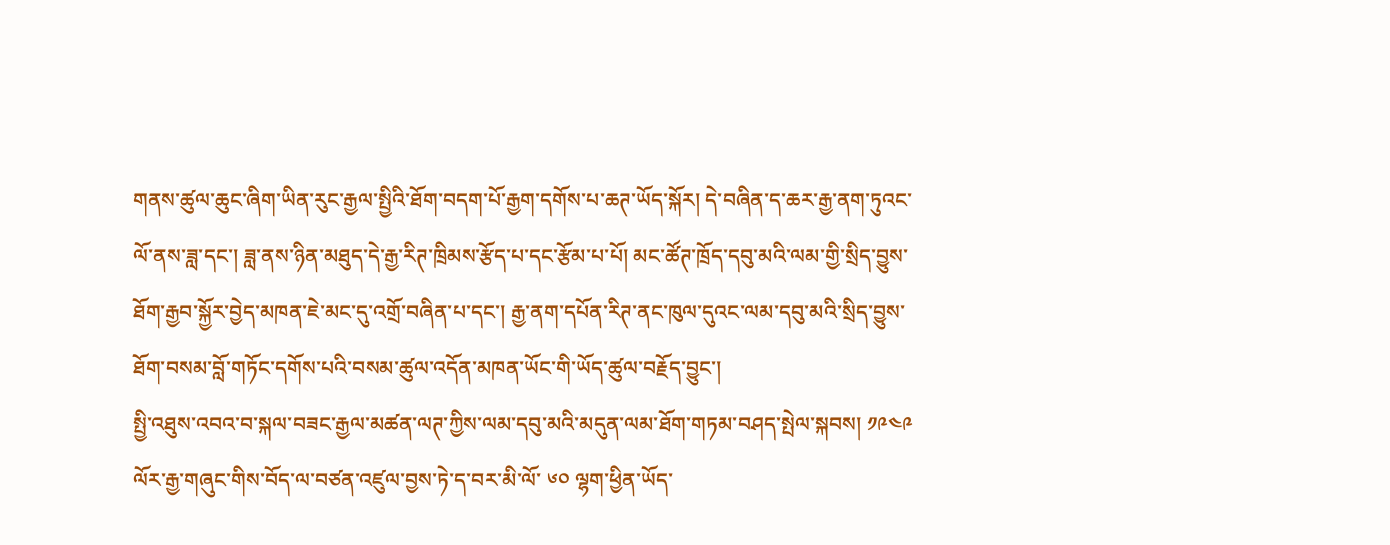གནས་ཚུལ་ཆུང་ཞིག་ཡིན་རུང་རྒྱལ་སྤྱིའི་ཐོག་བདག་པོ་རྒྱག་དགོས་པ་ཆཊ་ཡོད་སྐོར། དེ་བཞིན་ད་ཆར་རྒྱ་ནག་ཏུའང་ལོ་ནས་ཟླ་དང་། ཟླ་ནས་ཉིན་མཐུད་དེ་རྒྱ་རིཊ་ཁྲིམས་རྩོད་པ་དང་རྩོམ་པ་པོ། མང་ཚོཊ་ཁྲོད་དབུ་མའི་ལམ་གྱི་སྲིད་བྱུས་ཐོག་རྒྱབ་སྐྱོར་བྱེད་མཁན་ཇེ་མང་དུ་འགྲོ་བཞིན་པ་དང་། རྒྱ་ནག་དཔོན་རིཊ་ནང་ཁུལ་དུའང་ལམ་དབུ་མའི་སྲིད་བྱུས་ཐོག་བསམ་བློ་གཏོང་དགོས་པའི་བསམ་ཚུལ་འདོན་མཁན་ཡོང་གི་ཡོད་ཚུལ་བརྗོད་བྱུང་།
སྤྱི་འཐུས་འབའ་བ་སྐལ་བཟང་རྒྱལ་མཚན་ལཊ་ཀྱིས་ལམ་དབུ་མའི་མདུན་ལམ་ཐོག་གཏམ་བཤད་སྤེལ་སྐབས། ༡༩༤༩ ལོར་རྒྱ་གཞུང་གིས་བོད་ལ་བཙན་འཛུལ་བྱས་ཏེ་ད་བར་མི་ལོ་ ༦༠ ལྷག་ཕྱིན་ཡོད་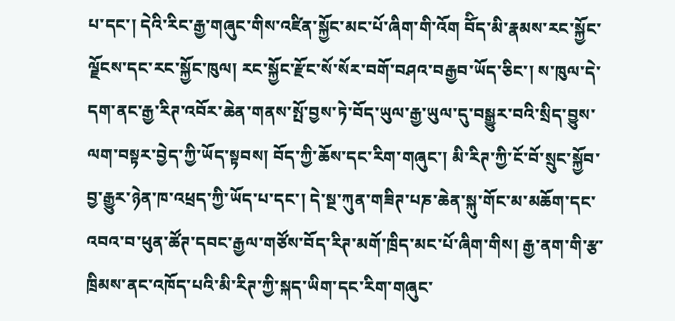པ་དང་། དེའི་རིང་རྒྱ་གཞུང་གིས་འཛིན་སྐྱོང་མང་པོ་ཞིག་གི་འོག བོིད་མི་རྣམས་རང་སྐྱོང་ལྗོངས་དང་རང་སྐྱོང་ཁུལ། རང་སྐྱོང་རྫོང་སོ་སོར་བགོ་བཤའ་བརྒྱབ་ཡོད་ཅིང་། ས་ཁུལ་དེ་དག་ནང་རྒྱ་རིཊ་འབོར་ཆེན་གནས་སྤོ་བྱས་ཏེ་བོད་ཡུལ་རྒྱ་ཡུལ་དུ་བསྒྱུར་བའི་སྲིད་བྱུས་ལག་བསྟར་བྱེད་ཀྱི་ཡོད་སྟབས། བོད་ཀྱི་ཆོས་དང་རིག་གཞུང་། མི་རིཊ་ཀྱི་ངོ་བོ་སྲུང་སྐྱོབ་བྱ་རྒྱུར་ཉེན་ཁ་འཕྲད་ཀྱི་ཡོད་པ་དང་། དེ་སྔ་ཀུན་གཟིཊ་པཎ་ཆེན་སྐུ་གོང་མ་མཆོག་དང་འབའ་བ་ཕུན་ཚོཊ་དབང་རྒྱལ་གཙོས་བོད་རིཊ་མགོ་ཁྲིད་མང་པོ་ཞིག་གིས། རྒྱ་ནག་གི་རྩ་ཁྲིམས་ནང་འཁོད་པའི་མི་རིཊ་ཀྱི་སྐད་ཡིག་དང་རིག་གཞུང་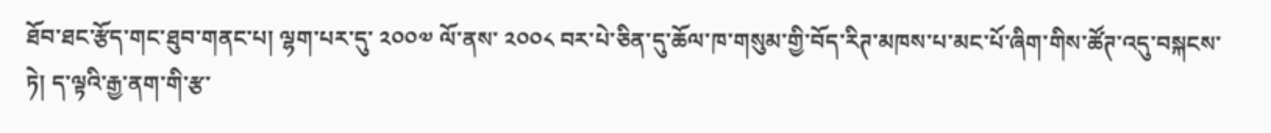ཐོབ་ཐང་རྩོད་གང་ཐུབ་གནང་པ། ལྷག་པར་དུ་ ༢༠༠༧ ལོ་ནས་ ༢༠༠༨ བར་པེ་ཅིན་དུ་ཆོལ་ཁ་གསུམ་གྱི་བོད་རིཊ་མཁས་པ་མང་པོ་ཞིག་གིས་ཚོཊ་འདུ་བསྐངས་ཏེ། ད་ལྟའི་རྒྱ་ནག་གི་རྩ་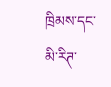ཁྲིམས་དང་མི་རིཊ་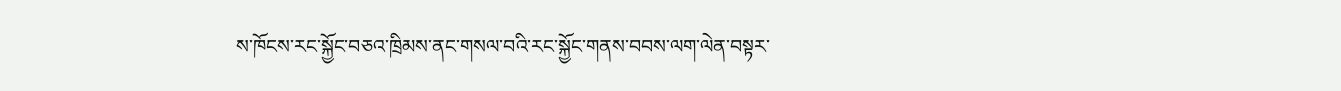ས་ཁོངས་རང་སྐྱོང་བཅའ་ཁྲིམས་ནང་གསལ་བའི་རང་སྐྱོང་གནས་བབས་ལག་ལེན་བསྟར་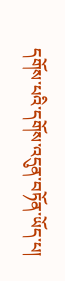དགོས་པའི་དགོས་འདུན་བཏོན་ཡོད་པ།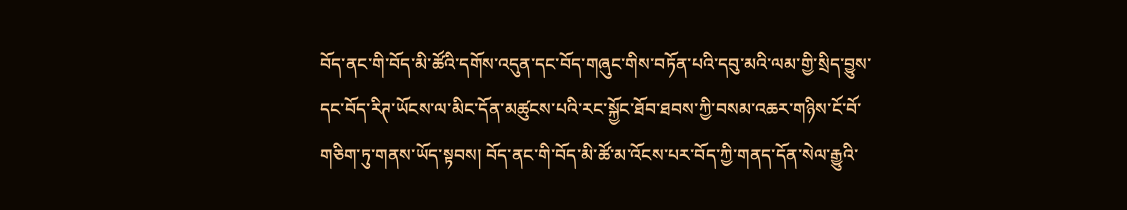བོད་ནང་གི་བོད་མི་ཚོའི་དགོས་འདུན་དང་བོད་གཞུང་གིས་བཏོན་པའི་དབུ་མའི་ལམ་གྱི་སྲིད་བྱུས་དང་བོད་རིཊ་ཡོངས་ལ་མིང་དོན་མཚུངས་པའི་རང་སྐྱོང་ཐོབ་ཐབས་ཀྱི་བསམ་འཆར་གཉིས་ངོ་བོ་གཅིག་ཏུ་གནས་ཡོད་སྟབས། བོད་ནང་གི་བོད་མི་ཚོ་མ་འོངས་པར་བོད་ཀྱི་གནད་དོན་སེལ་རྒྱུའི་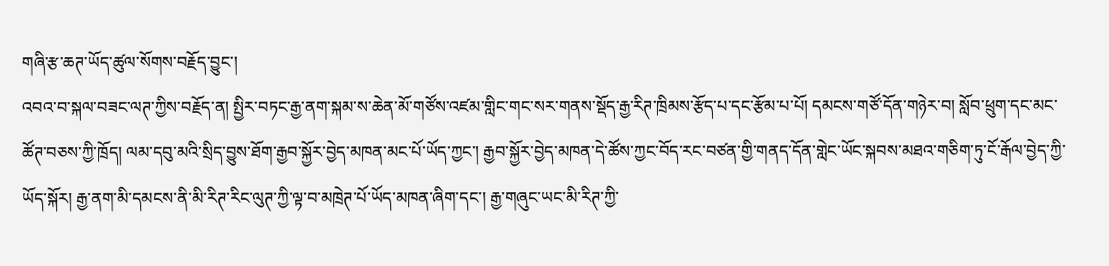གཞི་རྩ་ཆཊ་ཡོད་ཚུལ་སོགས་བརྗོད་བྱུང་།
འབའ་བ་སྐལ་བཟང་ལཊ་ཀྱིས་བརྗོད་ན། སྤྱིར་བཏང་རྒྱ་ནག་སྐམ་ས་ཆེན་མོ་གཙོས་འཛམ་གླིང་གང་སར་གནས་སྡོད་རྒྱ་རིཊ་ཁྲིམས་རྩོད་པ་དང་རྩོམ་པ་པོ། དམངས་གཙོ་དོན་གཉེར་བ། སློབ་ཕྲུག་དང་མང་ཚོཊ་བཅས་ཀྱི་ཁྲོད། ལམ་དབུ་མའི་སྲིད་བྱུས་ཐོག་རྒྱབ་སྐྱོར་བྱེད་མཁན་མང་པོ་ཡོད་ཀྱང་། རྒྱབ་སྐྱོར་བྱེད་མཁན་དེ་ཚོས་ཀྱང་བོད་རང་བཙན་གྱི་གནད་དོན་གླེང་ཡོང་སྐབས་མཐའ་གཅིག་ཏུ་ངོ་རྒོལ་བྱེད་ཀྱི་ཡོད་སྐོར། རྒྱ་ནག་མི་དམངས་ནི་མི་རིཊ་རིང་ལུཊ་ཀྱི་ལྟ་བ་མཁྲེཊ་པོ་ཡོད་མཁན་ཞིག་དང་། རྒྱ་གཞུང་ཡང་མི་རིཊ་ཀྱི་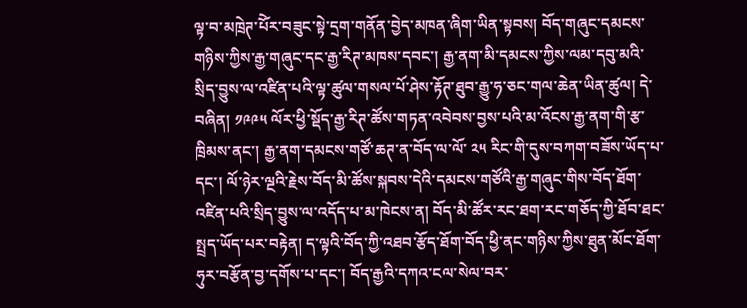ལྟ་བ་མཁྲེཊ་པོེར་བཟུང་སྟེ་དྲག་གནོན་བྱེད་མཁན་ཞིག་ཡིན་སྟབས། བོད་གཞུང་དམངས་གཉིས་ཀྱིས་རྒྱ་གཞུང་དང་རྒྱ་རིཊ་མཁས་དབང་། རྒྱ་ནག་མི་དམངས་ཀྱིས་ལམ་དབུ་མའི་སྲིད་བྱུས་ལ་འཛིན་པའི་ལྟ་ཚུལ་གསལ་པོ་ཤེས་རྟོཊ་ཐུབ་རྒྱུ་ཧ་ཅང་གལ་ཆེན་ཡིན་ཚུལ། དེ་བཞིན། ༡༩༩༥ ལོར་ཕྱི་སྡོད་རྒྱ་རིཊ་ཚོས་གཏན་འབེབས་བྱས་པའི་མ་འོངས་རྒྱ་ནག་གི་རྩ་ཁྲིམས་ནང་། རྒྱ་ནག་དམངས་གཙོ་ཆཊ་ན་བོད་ལ་ལོ་ ༢༥ རིང་གི་དུས་བཀག་བཟོས་ཡོད་པ་དང་། ལོ་ཉེར་ལྔའི་རྗེས་བོད་མི་ཚོས་སྐབས་དེའི་དམངས་གཙོའི་རྒྱ་གཞུང་གིས་བོད་ཐོག་འཛིན་པའི་སྲིད་བྱུས་ལ་འདོད་པ་མ་ཁེངས་ན། བོད་མི་ཚོར་རང་ཐག་རང་གཅོད་ཀྱི་ཐོབ་ཐང་སྤྲད་ཡོད་པར་བརྟེན། ད་ལྟའི་བོད་ཀྱི་འཐབ་རྩོད་ཐོག་བོད་ཕྱི་ནང་གཉིས་ཀྱིས་ཐུན་མོང་ཐོག་ཧུར་བརྩོན་བྱ་དགོས་པ་དང་། བོད་རྒྱའི་དཀའ་ངལ་སེལ་བར་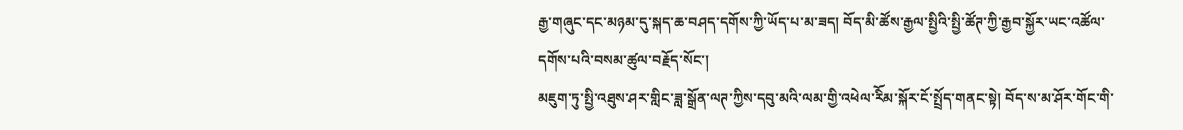རྒྱ་གཞུང་དང་མཉམ་དུ་སྐད་ཆ་བཤད་དགོས་ཀྱི་ཡོད་པ་མ་ཟད། བོད་མི་ཚོས་རྒྱལ་སྤྱིའི་སྤྱི་ཚོཊ་ཀྱི་རྒྱབ་སྐྱོར་ཡང་འཚོལ་དགོས་པའི་བསམ་ཚུལ་བརྗོད་སོང་།
མཇུག་ཏུ་སྤྱི་འཐུས་ཤར་གླིང་ཟླ་སྒྲོན་ལཊ་ཀྱིས་དབུ་མའི་ལམ་གྱི་འཕེལ་རིོམ་སྐོར་ངོ་སྤྲོད་གནང་སྟེ། བོད་ས་མ་ཤོར་གོང་གི་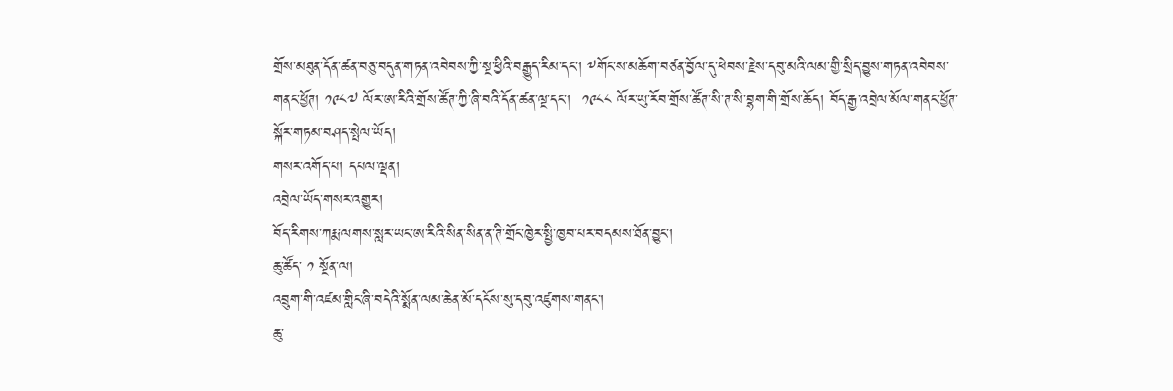གྲོས་མཐུན་དོན་ཚན་བཅུ་བདུན་གཏན་འབེབས་ཀྱི་སྔ་ཕྱིའི་བརྒྱུད་རིམ་དང་། ༸གོང་ས་མཆོག་བཙན་བྱོལ་དུ་ཕེབས་རྗེས་དབུ་མའི་ལམ་གྱི་སྲིད་བྱུས་གཏན་འབེབས་གནང་ཕྱོཊ། ༡༩༨༧ ལོར་ཨ་རིའི་གྲོས་ཚོཊ་ཀྱི་ཞི་བའི་དོན་ཚན་ལྔ་དང་།  ༡༩༨༨ ལོར་ཡུ་རོབ་གྲོས་ཚོཊ་སི་ཊ་སི་བྷག་གི་གྲོས་ཆོད། བོད་རྒྱ་འབྲེལ་མོལ་གནང་ཕྱོཊ་སྐོར་གཏམ་བཤད་སྤེལ་ཡོད།
གསར་འགོད་པ། དཔལ་ལྡན།
འབྲེལ་ཡོད་གསར་འགྱུར།
བོད་རིགས་ཀརྨ་ལགས་སླར་ཡང་ཨ་རིའི་སིན་སིན་ན་ཊི་གྲོང་ཁྱེར་སྤྱི་ཁྱབ་པར་བདམས་ཐོན་བྱུང་།
ཆུ་ཚོད་ ༡ སྔོན་ལ།
འབྲུག་གི་འཛམ་གླིང་ཞི་བདེའི་སྨོན་ལམ་ཆེན་མོ་དངོས་སུ་དབུ་འཛུགས་གནང་།
ཆུ་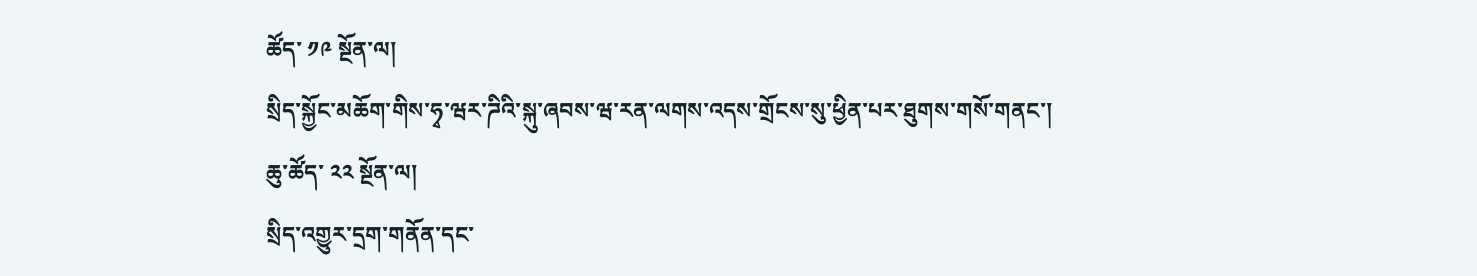ཚོད་ ༡༩ སྔོན་ལ།
སྲིད་སྐྱོང་མཆོག་གིས་ཧྭ་ཝར་ཌིའི་སྐུ་ཞབས་ཝ་རན་ལགས་འདས་གྲོངས་སུ་ཕྱིན་པར་ཐུགས་གསོ་གནང་།
ཆུ་ཚོད་ ༢༢ སྔོན་ལ།
སྲིད་འགྱུར་དྲག་གནོན་དང་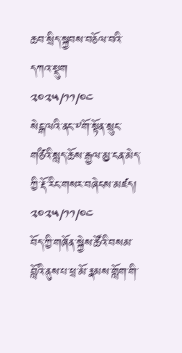ཆབ་སྲིད་སྐྱབས་བཅོལ་བའི་དཀའ་སྡུག
༢༠༢༥/༡༡/༠༤
སེངྒ་ལའི་ནང་༸གོ་སྟོན་སྲུང་གཙིའི་སླད་ཆོས་རྒྱལ་མྱ་ངན་མེད་ཀྱི་རྡོ་རིང་གསར་བཞེངས་མཛད།
༢༠༢༥/༡༡/༠༤
བོད་ཀྱི་གཞོན་སྐྱེས་ཚོའི་བསམ་བློའི་ནུས་པ་ཕྲ་མོ་རྣམས་གློག་གི་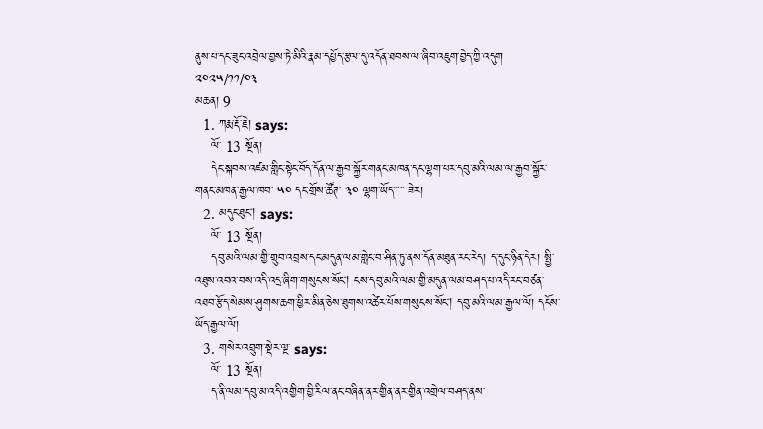ནུས་པ་དང་ཟུང་འབྲེལ་བྱས་ཏེ་མིའི་རྣམ་དཔྱོད་རྩལ་དུ་འདོན་ཐབས་ལ་ཞིབ་འཇུག་བྱེད་ཀྱི་འདུག
༢༠༢༥/༡༡/༠༣
མཆན། 9
  1. ཀརྨ་རྡོ་རྗེ། says:
    ལོ་ 13 སྔོན།
    དེང་སྐབས་འཛམ་གླིང་སྟེང་བོད་དོན་ལ་རྒྱབ་སྐྱོར་གནང་མཁན་དང་ལྷག་པར་དབུ་མའི་ལམ་ལ་རྒྱབ་སྐྱོར་གནང་མཁན་རྒྱལ་ཁབ་ ༥༠ དང་གྲོས་ཚོཊ་ ༣༠ ལྷག་ཡོད་་་་་ ཟེར།
  2. མདུང་ཐུང། says:
    ལོ་ 13 སྔོན།
    དབུ་མའི་ལམ་གྱི་གྲུབ་འབྲས་དང་མདུན་ལམ་གླེང་བ་ཤིན་ཏུ་ནས་དོན་མཐུན་རང་རེད། ད་དུང་ཉིན་དེར། སྤྱི་འཐུས་འབའ་བས་འདི་འདྲ་ཞིག་གསུངས་སོང། ངས་དབུ་མའི་ལམ་གྱི་མདུན་ལམ་བཤད་པ་འདི་རང་བཙན་འཐབ་རྩོད་སེམས་ཤུགས་ཆག་ཕྱིར་མིན་ཅེས་ཐུགས་འཚེར་པོས་གསུངས་སོང། དབུ་མའི་ལམ་རྒྱལ་ལོ། དངོས་ཡོད་རྒྱལ་ལོ།
  3. གསེར་འབྲུག་སྡེར་ལྔ་ says:
    ལོ་ 13 སྔོན།
    ད་ནི་ལམ་དབུ་མ་འདི་འགྱིག་བྱི་རིལ་ནང་བཞིན་ནར་གྱིན་ནར་གྱིན་འགྲེལ་བཤད་ནས་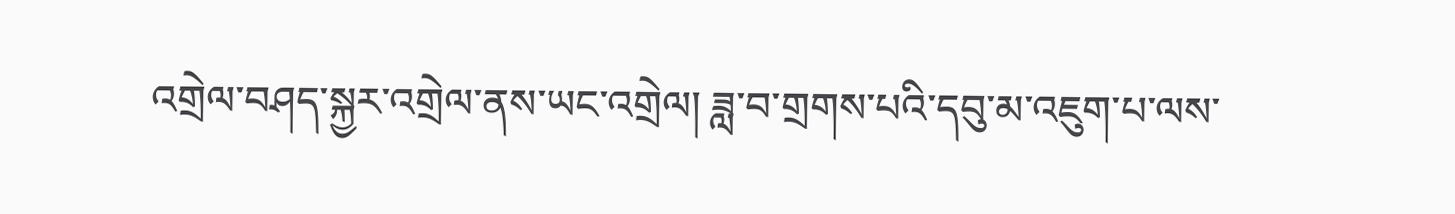འགྲེལ་བཤད་སྐྱར་འགྲེལ་ནས་ཡང་འགྲེལ། ཟླ་བ་གྲགས་པའི་དབུ་མ་འཇུག་པ་ལས་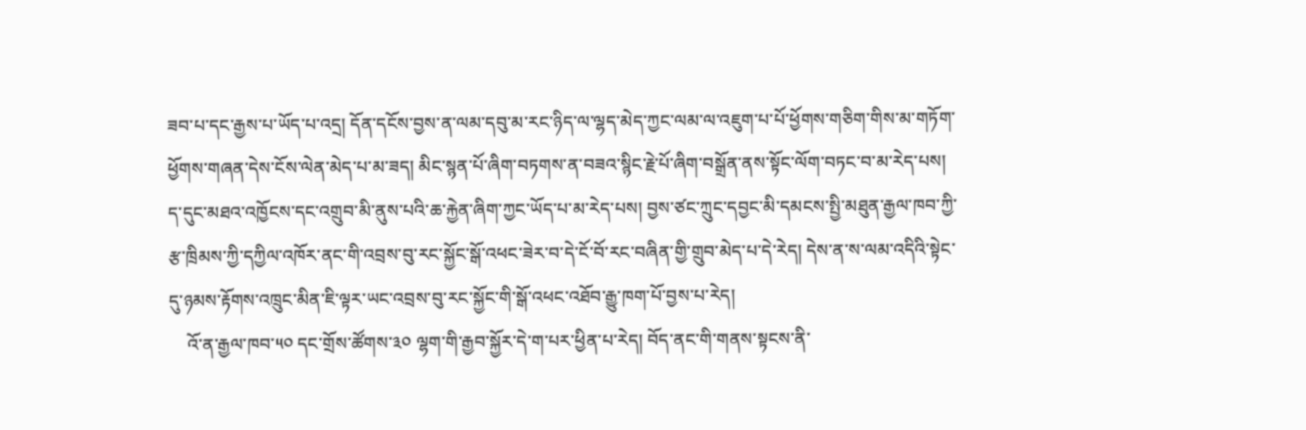ཟབ་པ་དང་རྒྱས་པ་ཡོད་པ་འདྲ། དོན་དངོས་བྱས་ན་ལམ་དབུ་མ་རང་ཉིད་ལ་ལྷད་མེད་ཀྱང་ལམ་ལ་འཇུག་པ་པོ་ཕྱོགས་གཅིག་གིས་མ་གཏོག་ཕྱོགས་གཞན་དེས་ངོས་ལེན་མེད་པ་མ་ཟད། མིང་སྙན་པོ་ཞིག་བཏགས་ན་བཟའ་སྙིང་རྗེ་པོ་ཞིག་བསྒྲོན་ནས་སྟོང་ལོག་བཏང་བ་མ་རེད་པས། ད་དུང་མཐའ་འཁྱོངས་དང་འགྲུབ་མི་ནུས་པའི་ཆ་རྐྱེན་ཞིག་ཀྱང་ཡོད་པ་མ་རེད་པས། བྱས་ཙང་ཀྲུང་དབྱང་མི་དམངས་སྤྱི་མཐུན་རྒྱལ་ཁབ་ཀྱི་རྩ་ཁྲིམས་ཀྱི་དཀྱིལ་འཁོར་ནང་གི་འབྲས་བུ་རང་སྐྱོང་སྒོ་འཕང་ཟེར་བ་དེ་ངོ་བོ་རང་བཞིན་གྱི་གྲུབ་མེད་པ་དེ་རེད། དེས་ན་ས་ལམ་འདིའི་སྟེང་དུ་ཉམས་རྟོགས་འཁྲུང་མིན་ཇི་ལྟར་ཡང་འབྲས་བུ་རང་སྐྱོང་གི་སྒོ་འཕང་འཐོབ་རྒྱུ་ཁག་པོ་བྱས་པ་རེད།
    འོ་ན་རྒྱལ་ཁབ་༥༠ དང་གྲོས་ཚོགས་༣༠ ལྷག་གི་རྒྱབ་སྐྱོར་དེ་ག་པར་ཕྱིན་པ་རེད། བོད་ནང་གི་གནས་སྟངས་ནི་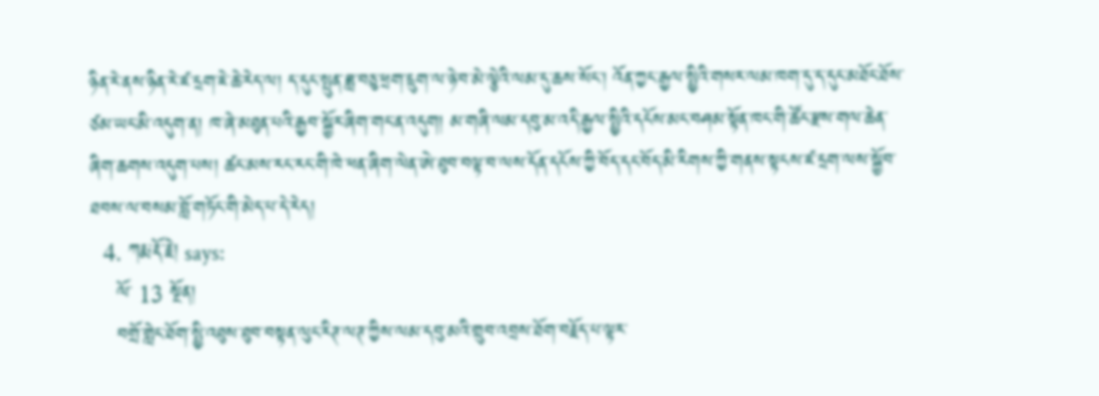ཉིན་རེ་ནས་ཉིན་རེ་ཛ་དྲག་ཇེ་ཆེ་རེད་ལ། ད་དུང་སྤུན་ཟླ་བཅུ་ཕྲག་དྲུག་ལ་ཉེ་བ་མེ་ལྕེའི་ལམ་དུ་ཆས་སོང་། འོན་ཀྱང་རྒྱལ་སྤྱིའི་གསར་ལམ་ཁག་དུ་ད་དུང་མཐོང་ཐོས་ཙམ་ཡང་མི་འདུག་ན། ཁ་ཞེ་མཐུན་པའི་རྒྱབ་སྐྱོར་ཞིག་གང་ན་འདུག། མ་གཞི་ལམ་དབུ་མ་འདི་རྒྱལ་སྤྱིའི་དངོས་མང་བཤམ་སྟོན་ཁང་གི་ཚོང་རྫས་གལ་ཆེན་ཞིག་ཆགས་འདུག་པས། ཚང་མས་རང་རང་གི་ཁེ་ཕན་ཞིག་ལེན་ཨེ་ཐུབ་བལྟ་བ་ལས་དོན་དངོས་ཀྱི་བོད་དང་བོད་མི་རིགས་ཀྱི་གནས་སྟངས་ཛ་དྲག་ལས་སྐྱོབ་ཐབས་ལ་བསམ་བློ་གཏོང་གི་མེད་པ་དེ་རེད།
  4. ཀརྨ་རྡོ་རྗེ། says:
    ལོ་ 13 སྔོན།
    བགྲོ་གླེང་ཐོག་སྤྱི་འཐུས་ཐུབ་བསྟན་ལུང་རིཊ་ལཊ་ཀྱིས་ལམ་དབུ་མའི་གྲུབ་འབྲས་ཐོག་བརྗོད་པ་ལྟར་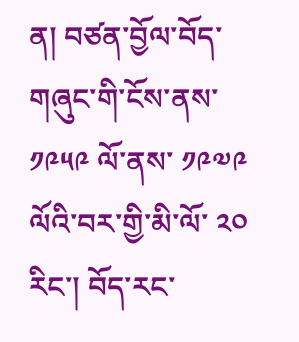ན། བཙན་བྱོལ་བོད་གཞུང་གི་ངོས་ནས་ ༡༩༥༩ ལོ་ནས་ ༡༩༧༩ ལོའི་བར་གྱི་མི་ལོ་ ༢༠ རིང་། བོད་རང་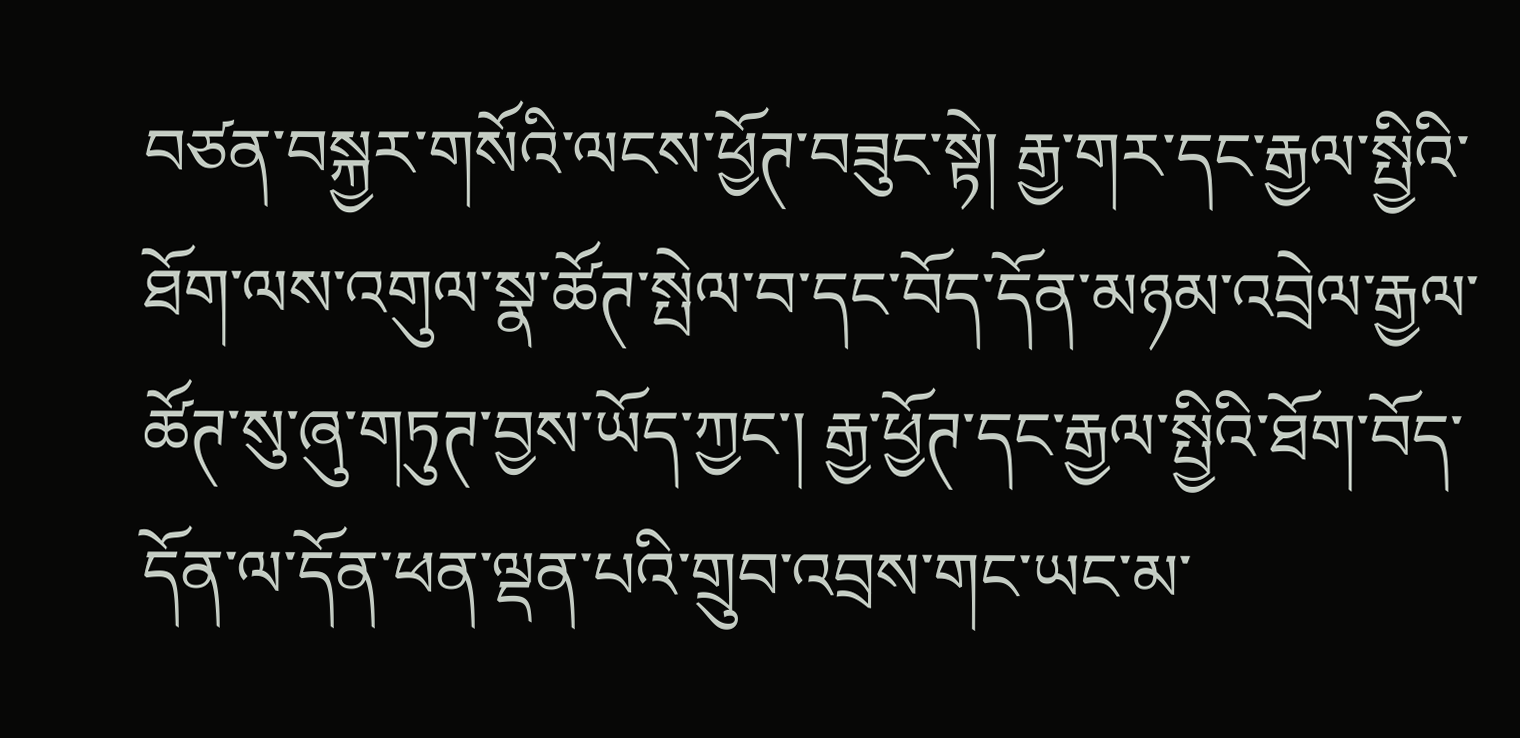བཙན་བསྐྱར་གསོའི་ལངས་ཕྱོཊ་བཟུང་སྟེ། རྒྱ་གར་དང་རྒྱལ་སྤྱིའི་ཐོག་ལས་འགུལ་སྣ་ཚོཊ་སྤེལ་བ་དང་བོད་དོན་མཉམ་འབྲེལ་རྒྱལ་ཚོཊ་སུ་ཞུ་གཏུཊ་བྱས་ཡོད་ཀྱང་། རྒྱ་ཕྱོཊ་དང་རྒྱལ་སྤྱིའི་ཐོག་བོད་དོན་ལ་དོན་ཕན་ལྡན་པའི་གྲུབ་འབྲས་གང་ཡང་མ་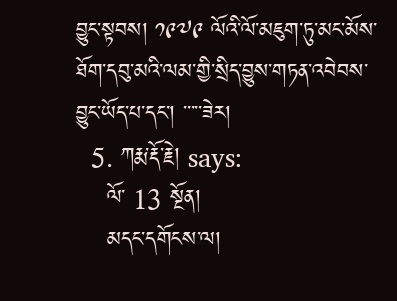བྱུང་སྟབས། ༡༩༧༩ ལོའི་ལོ་མཇུག་ཏུ་མང་མོས་ཐོག་དབུ་མའི་ལམ་གྱི་སྲིད་བྱུས་གཏན་འབེབས་བྱུང་ཡོད་པ་དང་། ་་་་་ཟེར།
  5. ཀརྨ་རྡོ་རྗེ། says:
    ལོ་ 13 སྔོན།
    མདང་དགོངས་ལ།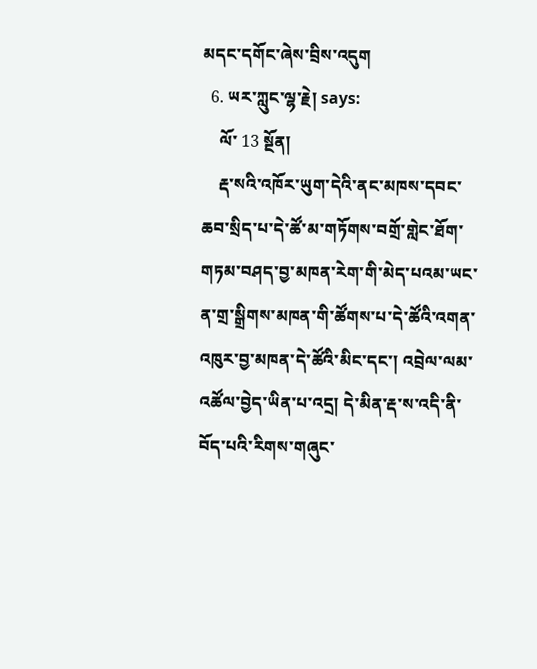མདང་དགོང་ཞེས་བྲིས་འདུག
  6. ཡར་ཀླུང་ལྷ་རྗེ། says:
    ལོ་ 13 སྔོན།
    རྡ་སའི་འཁོར་ཡུག་དེའི་ནང་མཁས་དབང་ཆབ་སྲིད་པ་དེ་ཚོ་མ་གཏོགས་བགྲོ་གླེང་ཐོག་གཏམ་བཤད་བྱ་མཁན་རེག་གི་མེད་པའམ་ཡང་ན་གྲ་སྒྲིགས་མཁན་གི་ཚོགས་པ་དེ་ཚོའི་འགན་འཁུར་བྱ་མཁན་དེ་ཚོའི་མིང་དང་། འབྲེལ་ལམ་འཚོལ་བྱེད་ཡིན་པ་འདྲ། དེ་མིན་རྡ་ས་འདི་ནི་བོད་པའི་རིགས་གཞུང་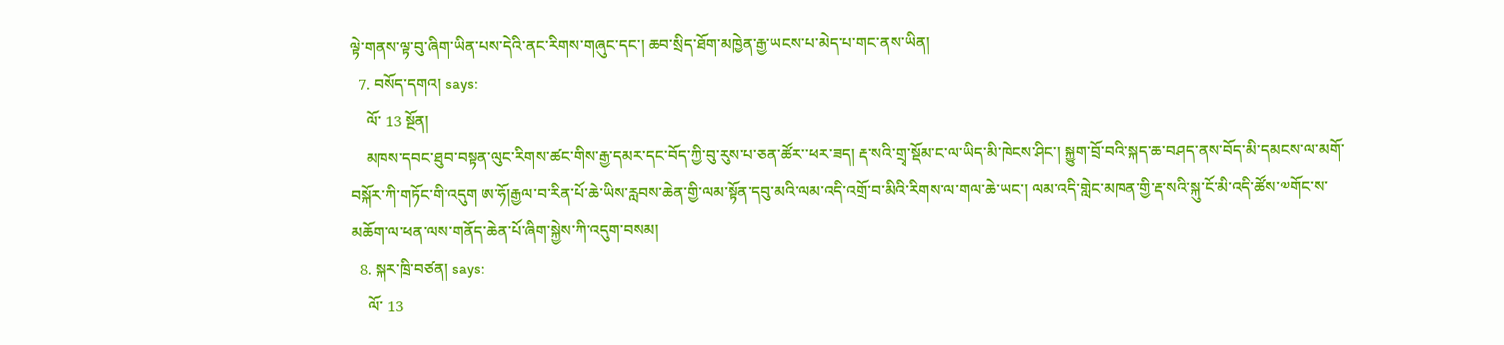ལྟེ་གནས་ལྟ་བུ་ཞིག་ཡིན་པས་དེའི་ནང་རིགས་གཞུང་དང་། ཆབ་སྲིད་ཐོག་མཁྱེན་རྒྱ་ཡངས་པ་མེད་པ་གང་ནས་ཡིན།
  7. བསོད་དགའ། says:
    ལོ་ 13 སྔོན།
    མཁས་དབང་ཐུབ་བསྟན་ལུང་རིགས་ཚང་གིས་རྒྱ་དམར་དང་བོད་ཀྱི་བུ་རུས་པ་ཅན་ཚོར་་ཕར་ཟད། རྡ་སའི་གྲྭ་སྡོམ་ང་ལ་ཡིད་མི་ཁེངས་ཤིང་། སྐྱུག་བྲོ་བའི་སྐད་ཆ་བཤད་ནས་བོད་མི་དམངས་ལ་མགོ་བསྐོར་ཀི་གཏོང་གི་འདུག ཨ་ཧོ།རྒྱལ་བ་རིན་པོ་ཆེ་ཡིས་རླབས་ཆེན་གྱི་ལམ་སྟོན་དབུ་མའི་ལམ་འདི་འགྲོ་བ་མིའི་རིགས་ལ་གལ་ཆེ་ཡང་། ལམ་འདི་གླེང་མཁན་གྱི་རྡ་སའི་སྐུ་ངོ་མི་འདི་ཚོས་༧གོང་ས་མཆོག་ལ་ཕན་ལས་གནོད་ཆེན་པོ་ཞིག་སྐྱེས་ཀི་འདུག་བསམ།
  8. སྐར་ཁྲི་བཙན། says:
    ལོ་ 13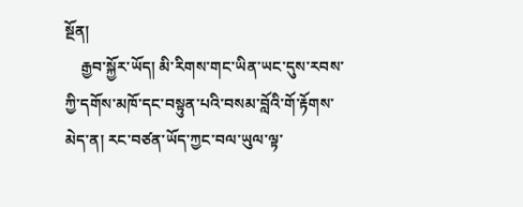སྔོན།
    རྒྱབ་སྐྱོར་ཡོད། མི་རིགས་གང་ཡིན་ཡང་དུས་རབས་ཀྱི་དགོས་མཁོ་དང་བསྟུན་པའི་བསམ་བློའི་གོ་རྟོགས་མེད་ན། རང་བཙན་ཡོད་ཀྱང་བལ་ཡུལ་ལྟ་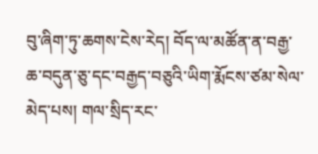བུ་ཞིག་ཏུ་ཆགས་ངེས་རེད། བོད་ལ་མཚོན་ན་བརྒྱ་ཆ་བདུན་ཅུ་དང་བརྒྱད་བཅུའི་ཡིག་རྨོངས་ཙམ་སེལ་མེད་པས། གལ་སྲིད་རང་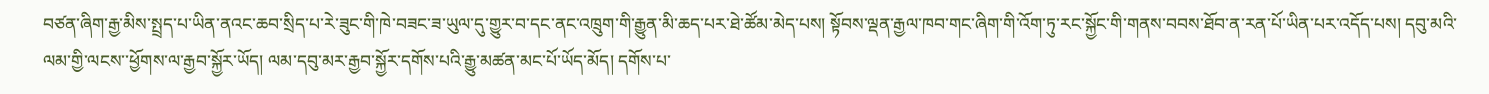བཙན་ཞིག་རྒྱ་མིས་སྤྲད་པ་ཡིན་ནའང་ཆབ་སྲིད་པ་རེ་ཟུང་གི་ཁེ་བཟང་ཟ་ཡུལ་དུ་གྱུར་བ་དང་ནང་འཁྲུག་གི་རྒྱུན་མི་ཆད་པར་ཐེ་ཚོམ་མེད་པས། སྟོབས་ལྡན་རྒྱལ་ཁབ་གང་ཞིག་གི་འོག་ཏུ་རང་སྐྱོང་གི་གནས་བབས་ཐོབ་ན་རན་པོ་ཡིན་པར་འདོད་པས། དབུ་མའི་ལམ་གྱི་ལངས་་ཕྱོགས་ལ་རྒྱབ་སྐྱོར་ཡོད། ལམ་དབུ་མར་རྒྱབ་སྐྱོར་དགོས་པའི་རྒྱུ་མཚན་མང་པོ་ཡོད་མོད། དགོས་པ་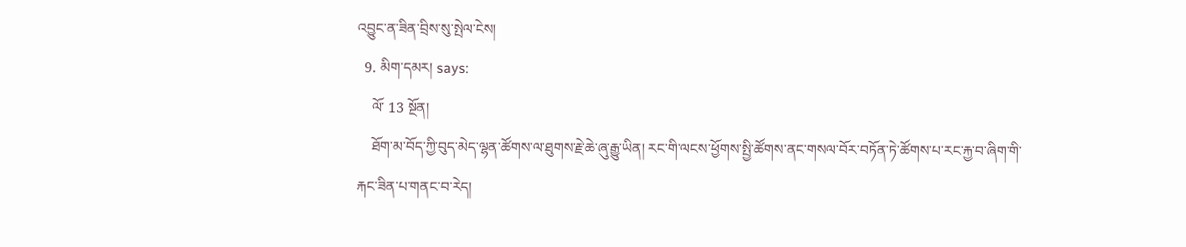འབྱུང་ན་ཟིན་བྲིས་སུ་སྤེལ་ངེས།
  9. མིག་དམར། says:
    ལོ་ 13 སྔོན།
    ཐོག་མ་བོད་ཀྱི་བུད་མེད་ལྷན་ཚོགས་ལ་ཐུགས་རྗེ་ཆེ་ཞུ་རྒྱུ་ཡིན། རང་གི་ལངས་ཕྱོགས་སྤྱི་ཚོགས་ནང་གསལ་བོར་བཏོན་ཏེ་ཚོགས་པ་རང་རྐྱ་བ་ཞིག་གི་རྐང་ཟིན་པ་གནང་བ་རེད།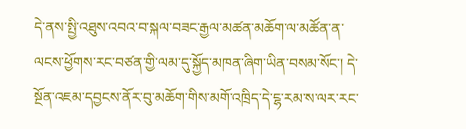དེ་ནས་སྤྱི་འཐུས་འབའ་བ་སྐལ་བཟང་རྒྱལ་མཚན་མཆོག་ལ་མཚོན་ན་ལངས་ཕྱོགས་རང་བཙན་གྱི་ལམ་དུ་སྐྱོད་མཁན་ཞིག་ཡིན་བསམ་སོང་། དེ་སྔོན་འཇམ་དབྱངས་ནོར་བུ་མཆོག་གིས་མགོ་འཁྲིད་དེ་ངྷ་རམ་ས་ལར་རང་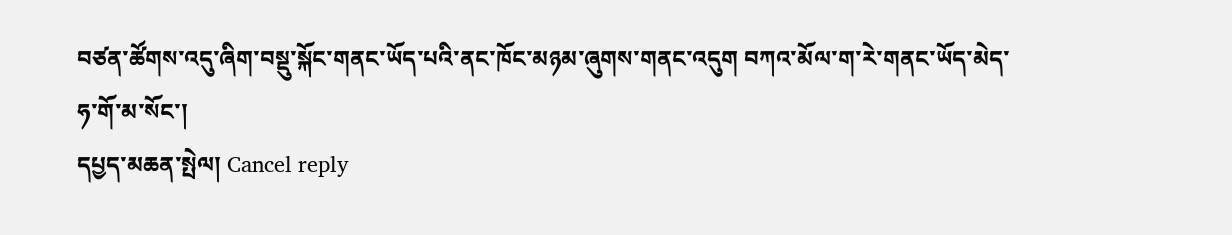བཙན་ཚོགས་འདུ་ཞིག་བསྡུ་སྐོང་གནང་ཡོད་པའི་ནང་ཁོང་མཉམ་ཞུགས་གནང་འདུག བཀའ་མོལ་ག་རེ་གནང་ཡོད་མེད་ཧ་གོ་མ་སོང་།
དཔྱད་མཆན་སྤེལ། Cancel reply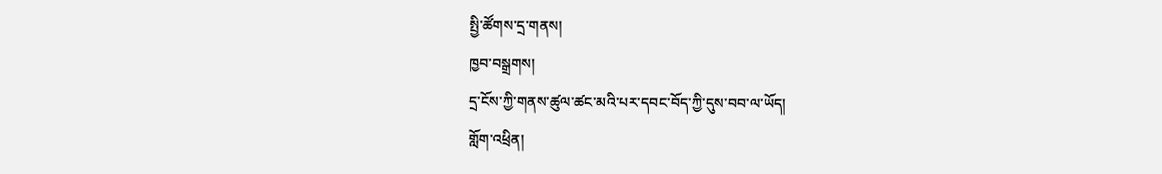སྤྱི་ཚོགས་དྲ་གནས།
ཁྱབ་བསྒྲགས།
དྲ་ངོས་ཀྱི་གནས་ཚུལ་ཚང་མའི་པར་དབང་བོད་ཀྱི་དུས་བབ་ལ་ཡོད།
གློག་འཕྲིན།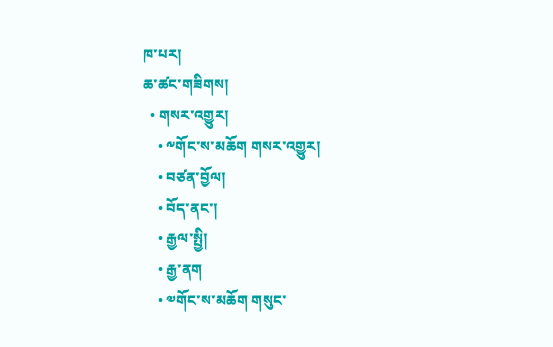ཁ་པར།
ཆ་ཚང་གཟིགས།
  • གསར་འགྱུར།
    • ༸གོང་ས་མཆོག གསར་འགྱུར།
    • བཙན་བྱོལ།
    • བོད་ནང་།
    • རྒྱལ་སྤྱི།
    • རྒྱ་ནག
    • ༧གོང་ས་མཆོག གསུང་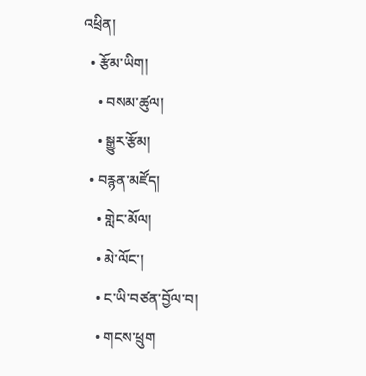འཕྲིན།
  • རྩོམ་ཡིག།
    • བསམ་ཚུལ།
    • སྒྱུར་རྩོམ།
  • བརྙན་མཛོད།
    • གླེང་མོལ།
    • མེ་ལོང་།
    • ང་ཡི་བཙན་བྱོལ་བ།
    • གངས་ཕྲུག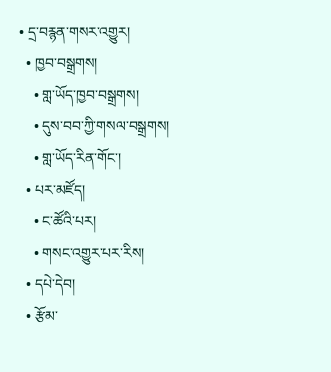• དྲ་བརྙན་གསར་འགྱུར།
  • ཁྱབ་བསྒྲགས།
    • གླ་ཡོད་ཁྱབ་བསྒྲགས།
    • དུས་བབ་ཀྱི་གསལ་བསྒྲགས།
    • གླ་ཡོད་རིན་གོང་།
  • པར་མཛོད།
    • ང་ཚོའི་པར།
    • གསང་འགྱུར་པར་རིས།
  • དཔེ་དེབ།
  • རྩོམ་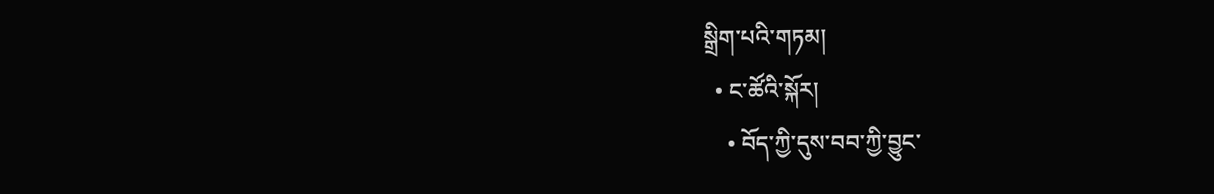སྒྲིག་པའི་གཏམ།
  • ང་ཚོའི་སྐོར།
    • བོད་ཀྱི་དུས་བབ་ཀྱི་བྱུང་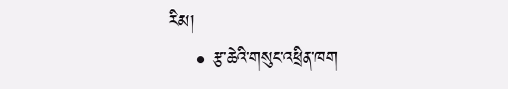རིམ།
    • རྩ་ཆེའི་གསུང་འཕྲིན་ཁག